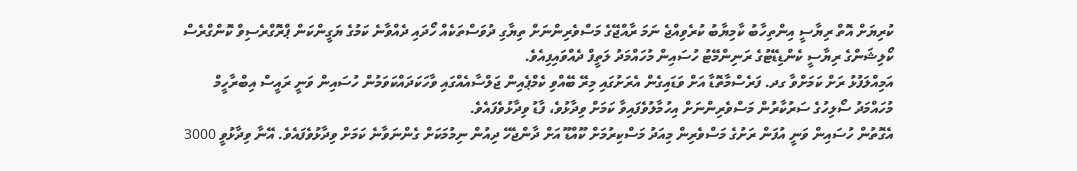ކުރިޔަށް އޮތް ރިޔާސީ އިންތިހާބު ކާމިޔާބު ކުރެވިއްޖެ ނަމަ ރާއްޖޭގެ މަސްވެރިންނަށް ތިޔާގި ދުވަސްތަކެއް ހޯދައި ދެއްވާނެ ކަމުގެ ޔަގީންކަން ޕްރޮގްރެސިވް ކޮންގްރެސް ކޯލިޝަންގެ ރިޔާސީ ކެންޑިޑޭޓުގެ ރަނިންމޭޓު ހުސައިން މުހައްމަދު ލަތީފް ދެއްވައިފިއެވެ.
އަމިއްލަފުޅު ރަށް ކަމަށްވާ ގދ. ފަރެސްމާތޮޑާ އަށް ވަޑައިގެން އެރަށުގައި މިރޭ ބޭއްވި ކެމްޕެއިން ޖަލްސާއެއްގައި ވާހަކަދައްކަވަމުން ހުސައިން ވަނީ ރައީސް އިބްރާހީމް މުހައްމަދު ސޯލިހުގެ ސަރުކާރުން މަސްވެރިންނަށް އިހުމާލުވެފައިވާ ކަމަށް ވިދާޅުވެ، ފާޑު ވިދާޅުވެފައެވެ.
އެގޮތުން ހުސައިން ވަނީ އުފަން ރަށުގެ މަސްވެރިން މިއަދު މަސްކިރުމަށް ކޫއްޑޫ އަށް ދާންޖެހޭ ދިއުން ނިމުމަކަށް ގެންނަވާނެ ކަމަށް ވިދާޅުވެފައެވެ. އޭނާ ވިދާޅުވީ 3000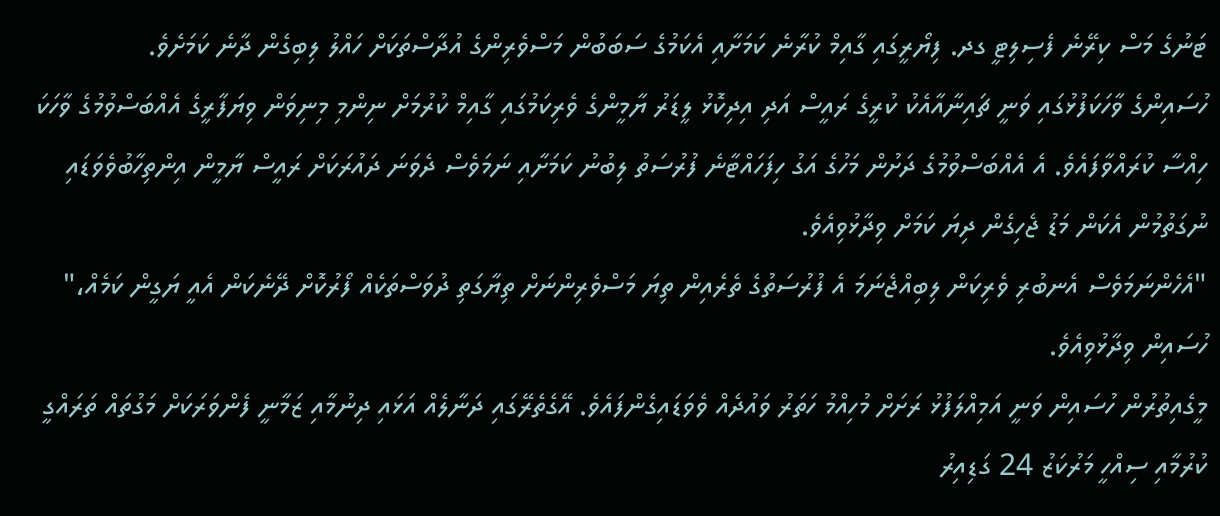ޓަނުގެ މަސް ކިރޭނެ ފެސިލިޓީ ގދ. ފިޔޯރީގައި ގާއިމް ކުރާނެ ކަމަށާއި އެކަމުގެ ސަބަބުން މަސްވެރިންގެ އުދާސްތަކަށް ހައްލު ލިބިގެން ދާނެ ކަމަށެވެ.
ހުސައިންގެ ވާހަކަފުޅުގައި ވަނީ ޗައިނާއާއެކު ކުރީގެ ރައީސް އަދި އިދިކޮޅު ލީޑަރު ޔާމީންގެ ވެރިކަމުގައި ގާއިމް ކުރުމަށް ނިންމި މިނިވަން ވިޔަފާރީގެ އެއްބަސްވުމުގެ ވާހަކަ ހިއްސާ ކުރައްވާފައެވެ. އެ އެއްބަސްވުމުގެ ދަށުން މަހުގެ އަގު ހިފަހައްޓާނެ ފުރުސަތު ލިބުނު ކަމަށާއި ނަމަވެސް ދެވަނަ ދައުރަކަށް ރައީސް ޔާމީން އިންތިހާބުވެވަޑައި ނުގަތުމުން އެކަން މަޑު ޖެހިގެން ދިޔަ ކަމަށް ވިދާޅުވިއެވެ.
"އެހެންނަމަވެސް އެނބުރި ވެރިކަން ލިބިއްޖެނަމަ އެ ފުރުސަތުގެ ތެރެއިން ތިޔަ މަސްވެރިންނަށް ތިޔާގަތި ދުވަސްތަކެއް ފޯރުކޮށް ދޭނެކަން އެއީ ޔަގީން ކަމެއް،" ހުސައިން ވިދާޅުވިއެވެ.
މީގެއިތުރުން ހުސައިން ވަނީ އަމިއްލަފުޅު ރަށަށް މުހިއްމު ހަތަރު ވައުދެއް ވެވަޑައިގެންފައެވެ. އޭގެތެރޭގައި ދަނާލެއް އަޅައި ދިނުމާއި ޒަމާނީ ފެންވަރަކަށް މަގުތައް ތަރައްގީ ކުރުމާއި ސިއްހީ މަރުކަޒު 24 ގަޑިއިރު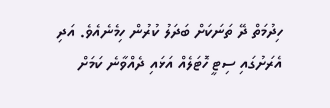ހިދުމަތް ދޭ ތަނަކަށް ބަދަލު ކުރުން ހިމެނެއެވެ. އަދި އެރަށުގައި ސިޓީ ހޮޓަލެއް އަޅައި ދެއްވާނެ ކަމަށް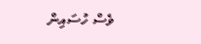ވެސް ހުސައިން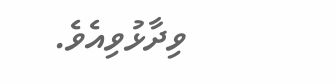ވިދާޅުވިއެވެ.